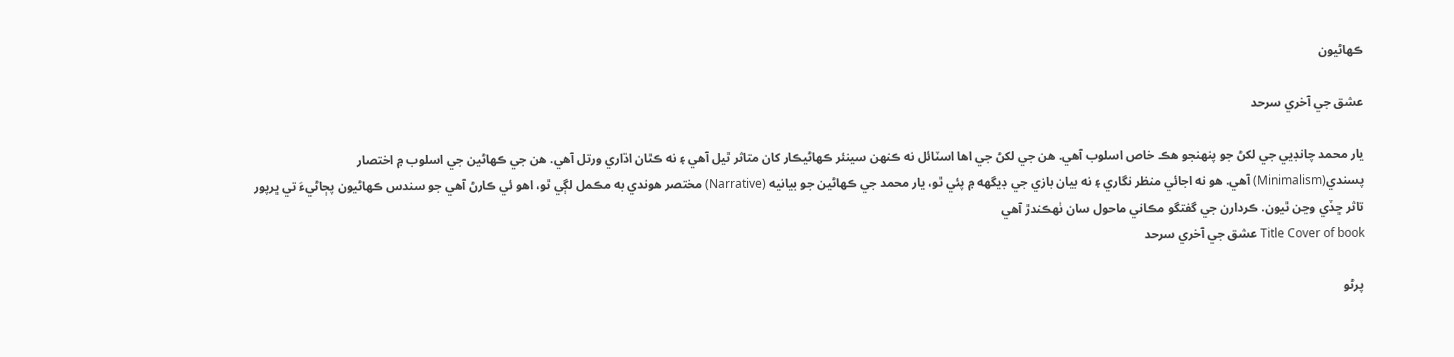ڪھاڻيون

عشق جي آخري سرحد

يار محمد چانڊيي جي لکڻ جو پنهنجو هڪ خاص اسلوب آهي. هن جي لکڻ جي اها اسٽائل نه ڪنهن سينئر ڪهاڻيڪار کان متاثر ٿيل آهي ۽ نه ڪٿان اڌاري ورتل آهي. هن جي ڪهاڻين جي اسلوب ۾ اختصار پسندي(Minimalism) آهي. هو نه اجائي منظر نگاري ۽ نه بيان بازي جي ڊيگهه ۾ پئي ٿو، يار محمد جي ڪهاڻين جو بيانيه (Narrative) مختصر هوندي به مڪمل لڳي ٿو، اهو ئي ڪارڻ آهي جو سندس ڪهاڻيون پڄاڻيءَ تي ڀرپور تاثر ڇڏي وڃن ٿيون. ڪردارن جي گفتگو مڪاني ماحول سان ٺهڪندڙ آهي
Title Cover of book عشق جي آخري سرحد

پرڻو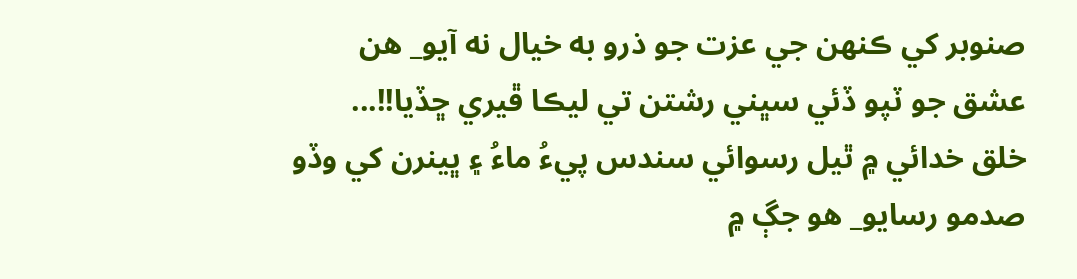صنوبر کي ڪنهن جي عزت جو ذرو به خيال نه آيو_ هن عشق جو ٽپو ڏئي سڀني رشتن تي ليڪا ڦيري ڇڏيا!!... خلق خدائي ۾ ٿيل رسوائي سندس پيءُ ماءُ ۽ ڀينرن کي وڏو صدمو رسايو_ هو جڳ ۾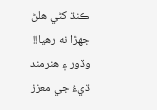ڪنڌ کڻي هلڻ جهڙا نه رهيا!!
وڏور ۽ هنرمند ڌيءُ جي معزز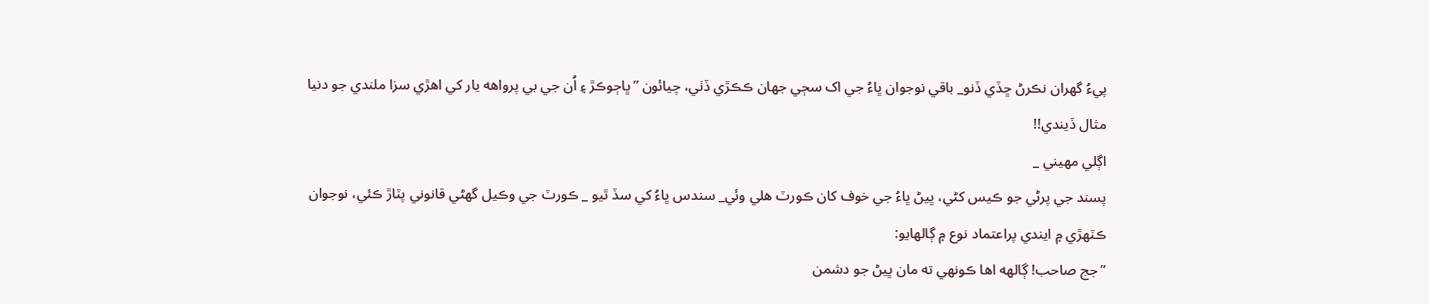پيءُ گهران نڪرڻ ڇڏي ڏنو_ باقي نوجوان ڀاءُ جي اک سڄي جهان ڪڪڙي ڏٺي، چيائون ”ڀاڄوڪڙ ۽ اُن جي بي پرواهه يار کي اهڙي سزا ملندي جو دنيا مثال ڏيندي!!
اڳلي مهيني _
پسند جي پرڻي جو ڪيس کڻي، ڀيڻ ڀاءُ جي خوف کان ڪورٽ هلي وئي_ سندس ڀاءُ کي سڏ ٿيو _ ڪورٽ جي وڪيل گهڻي قانوني پٽاڙ ڪئي، نوجوان ڪٽهڙي ۾ ايندي پراعتماد نوع ۾ ڳالهايو:
”جج صاحب! ڳالهه اها ڪونهي ته مان ڀيڻ جو دشمن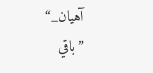آهيان_“
”باقي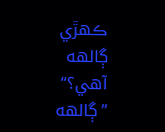ڪهڙي ڳالهه آهي؟“
”ڳالهه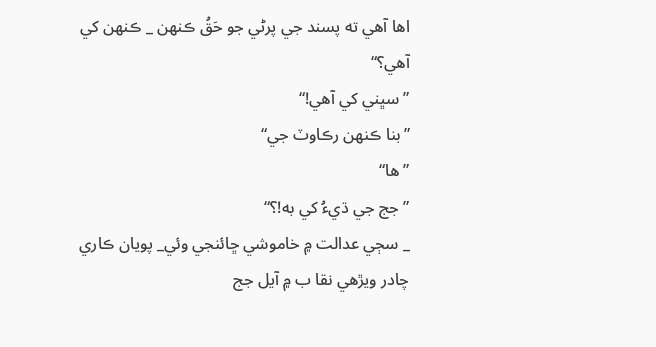اها آهي ته پسند جي پرڻي جو حَقُ ڪنهن _ ڪنهن کي آهي؟“
”سڀني کي آهي!“
”بنا ڪنهن رڪاوٽ جي“
”ها“
”جج جي ڌيءُ کي به!؟“
_ سڄي عدالت ۾ خاموشي ڇائنجي وئي_ پويان ڪاري چادر ويڙهي نقا ب ۾ آيل جج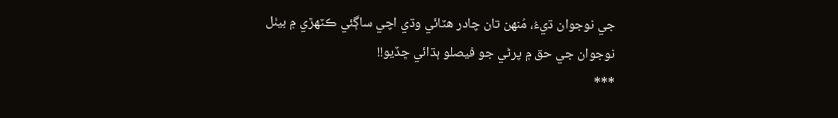جي نوجوان ڌيءُ، مُنهن تان چادر هٽائي وڌي اچي ساڳئي ڪٽهڙي ۾ بيٺل نوجوان جي حق ۾ پرڻي جو فيصلو ٻڌائي ڇڏيو!!
***